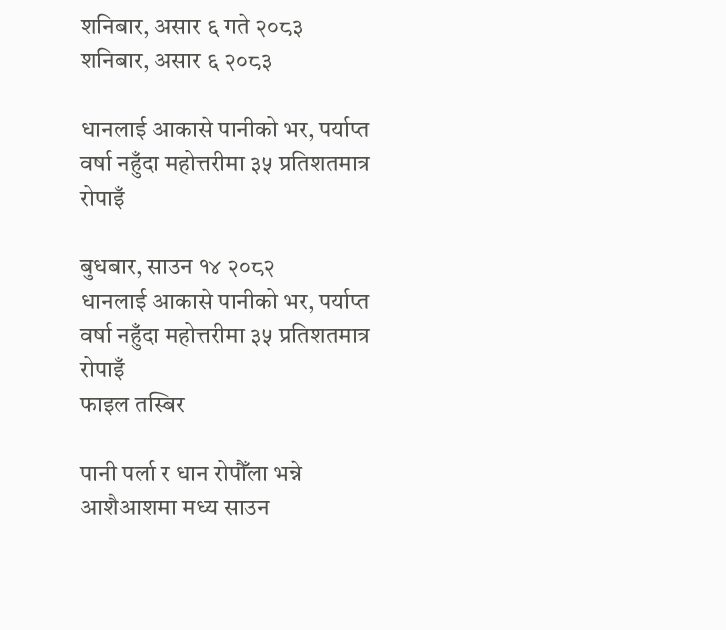शनिबार, असार ६ गते २०८३
शनिबार, असार ६ २०८३

धानलाई आकासे पानीको भर, पर्याप्त वर्षा नहुँदा महोत्तरीमा ३५ प्रतिशतमात्र रोपाइँ

बुधबार, साउन १४ २०८२
धानलाई आकासे पानीको भर, पर्याप्त वर्षा नहुँदा महोत्तरीमा ३५ प्रतिशतमात्र रोपाइँ
फाइल तस्बिर

पानी पर्ला र धान रोपौँला भन्ने आशैआशमा मध्य साउन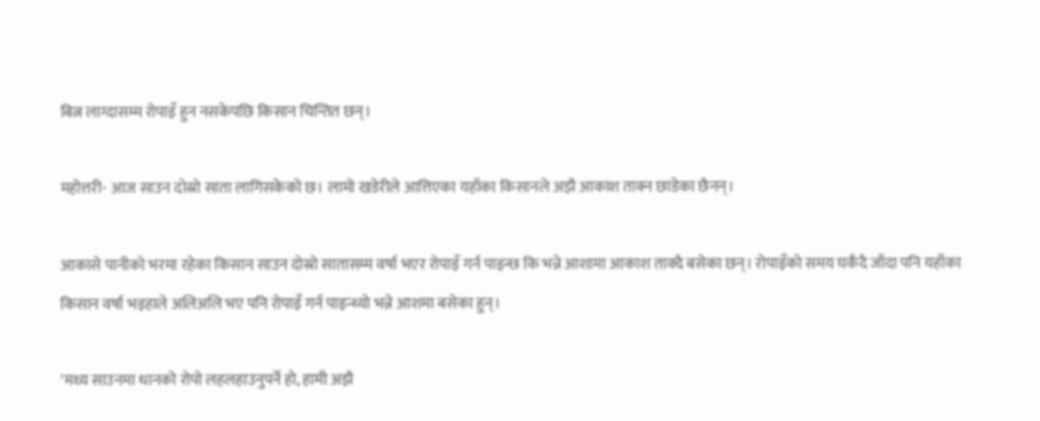बित्न लाग्दासम्म रोपाइँ हुन नसकेपछि किसान चिन्तित छन्।

महोत्तरी- आज साउन दोस्रो साता लागिसकेको छ। लामो खडेरीले आत्तिएका यहाँका किसानले अझै आकाश ताक्न छाडेका छैनन्।

आकासे पानीको भरमा रहेका किसान साउन दोस्रो सातासम्म वर्षा भएर रोपाइँ गर्न पाइन्छ कि भन्ने आशामा आकाश ताक्दै बसेका छन्। रोपाइँको समय घर्कँदै जाँदा पनि यहाँका किसान वर्षा भइहाले अलिअलि भए पनि रोपाइँ गर्न पाइन्थ्यो भन्ने आशमा बसेका हुन्।

'मध्य साउनमा धानको रोपो लहलहाउनुपर्ने हो, हामी अझै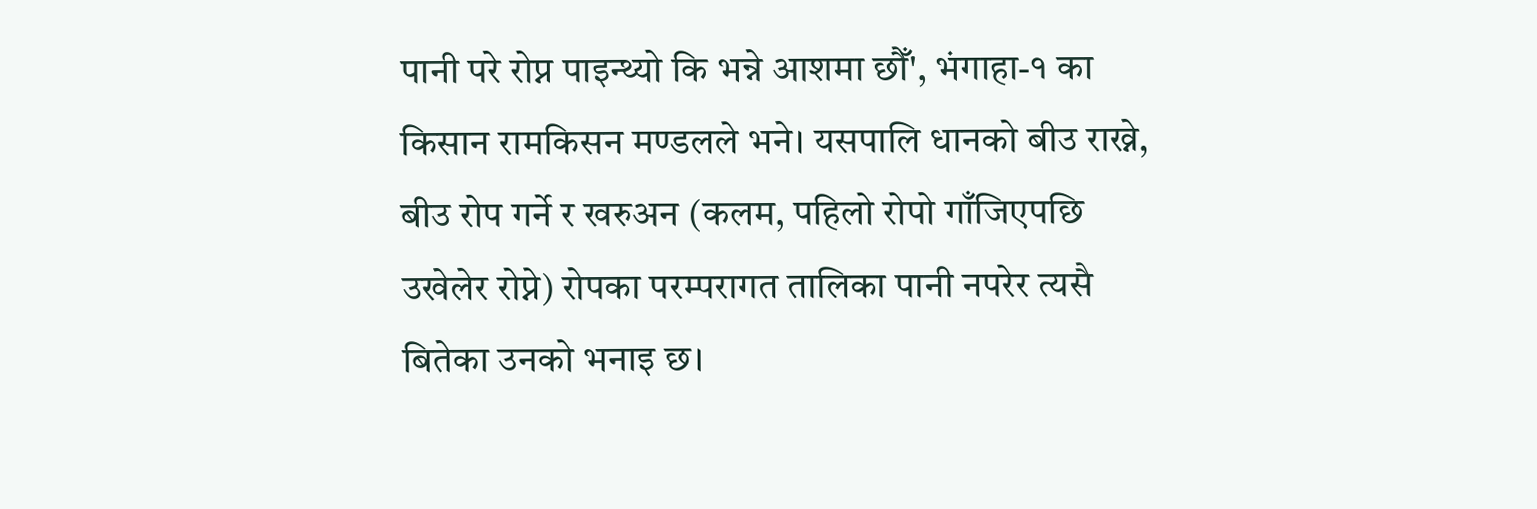पानी परे रोप्न पाइन्थ्यो कि भन्ने आशमा छौँ', भंगाहा-१ का किसान रामकिसन मण्डलले भने। यसपालि धानको बीउ राख्ने, बीउ रोप गर्ने र खरुअन (कलम, पहिलो रोपो गाँजिएपछि उखेलेर रोप्ने) रोपका परम्परागत तालिका पानी नपरेर त्यसै बितेका उनको भनाइ छ।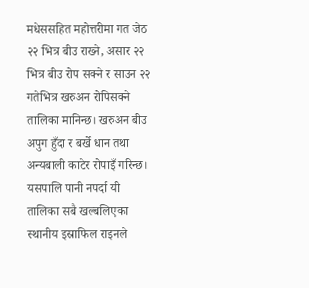मधेससहित महोत्तरीमा गत जेठ २२ भित्र बीउ राख्ने, असार २२ भित्र बीउ रोप सक्ने र साउन २२ गतेभित्र खरुअन रोपिसक्ने तालिका मानिन्छ। खरुअन बीउ अपुग हुँदा र बर्खे धान तथा अन्यबाली काटेर रोपाइँ गरिन्छ। यसपालि पानी नपर्दा यी तालिका सबै खल्बलिएका स्थानीय इस्राफिल राइनले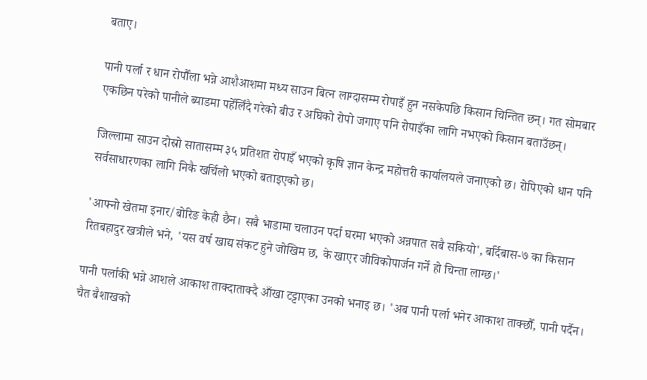बताए।

पानी पर्ला र धान रोपौँला भन्ने आशैआशमा मध्य साउन बित्न लाग्दासम्म रोपाइँ हुन नसकेपछि किसान चिन्तित छन्। गत सोमबार एकछिन परेको पानीले ब्याडमा पहेँलिँदै गरेको बीउ र अघिको रोपो जगाए पनि रोपाइँका लागि नभएको किसान बताउँछन्।

जिल्लामा साउन दोस्रो सातासम्म ३५ प्रतिशत रोपाइँ भएको कृषि ज्ञान केन्द्र महोत्तरी कार्यालयले जनाएको छ। रोपिएको धान पनि सर्वसाधारणका लागि निकै खर्चिलो भएको बताइएको छ।

'आफ्नो खेतमा इनार/बोरिङ केही छैन। सबै भाडामा चलाउन पर्दा घरमा भएको अन्नपात सबै सकियो', बर्दिबास-७ का किसान रितबहादुर खत्रीले भने, 'यस वर्ष खाद्य संकट हुने जोखिम छ, के खाएर जीविकोपार्जन गर्ने हो चिन्ता लाग्छ।'

पानी पर्लाकी भन्ने आशले आकाश ताक्दाताक्दै आँखा टट्टाएका उनको भनाइ छ। 'अब पानी पर्ला भनेर आकाश ताक्छौँ, पानी पर्दैन। चैत बैशाखको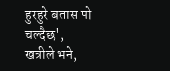हुरहुरे बतास पो चल्दैछ', खत्रीले भने,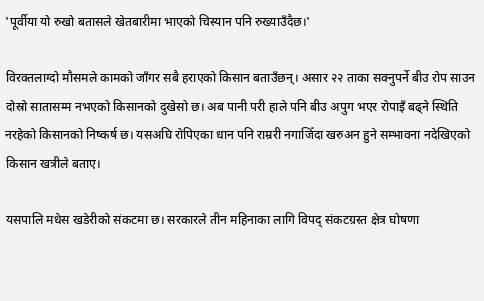'पूर्वीया यो रुखो बतासले खेतबारीमा भाएको चिस्यान पनि रुख्याउँदैछ।'

विरक्तलाग्दो मौसमले कामको जाँगर सबै हराएको किसान बताउँछन्। असार २२ ताका सक्नुपर्ने बीउ रोप साउन दोस्रो सातासम्म नभएको किसानको दुखेसो छ। अब पानी परी हाले पनि बीउ अपुग भएर रोपाइँ बढ्ने स्थिति नरहेको किसानको निष्कर्ष छ। यसअघि रोपिएका धान पनि राम्ररी नगाजिँदा खरुअन हुने सम्भावना नदेखिएको किसान खत्रीले बताए।

यसपालि मधेस खडेरीको संकटमा छ। सरकारले तीन महिनाका लागि विपद् संकटग्रस्त क्षेत्र घोषणा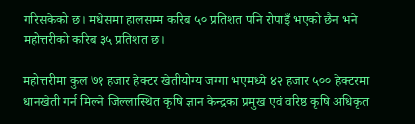गरिसकेको छ। मधेसमा हालसम्म करिब ५० प्रतिशत पनि रोपाइँ भएको छैन भने महोत्तरीको करिब ३५ प्रतिशत छ।

महोत्तरीमा कुल ७१ हजार हेक्टर खेतीयोग्य जग्गा भएमध्ये ४२ हजार ५०० हेक्टरमा धानखेती गर्न मिल्ने जिल्लास्थित कृषि ज्ञान केन्द्रका प्रमुख एवं वरिष्ठ कृषि अधिकृत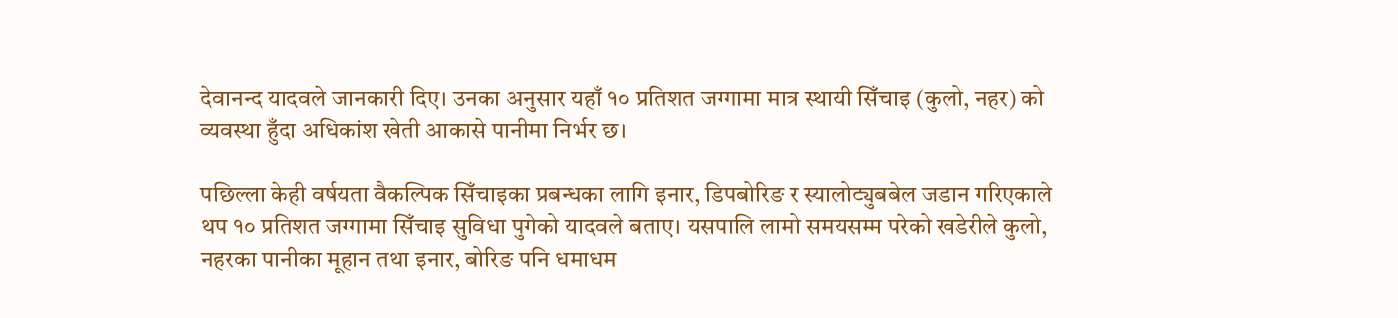देवानन्द यादवले जानकारी दिए। उनका अनुसार यहाँ १० प्रतिशत जग्गामा मात्र स्थायी सिँचाइ (कुलो, नहर) को व्यवस्था हुँदा अधिकांश खेती आकासे पानीमा निर्भर छ।

पछिल्ला केही वर्षयता वैकल्पिक सिँचाइका प्रबन्धका लागि इनार, डिपबोरिङ र स्यालोट्युबबेल जडान गरिएकाले थप १० प्रतिशत जग्गामा सिँचाइ सुविधा पुगेको यादवले बताए। यसपालि लामो समयसम्म परेको खडेरीले कुलो, नहरका पानीका मूहान तथा इनार, बोरिङ पनि धमाधम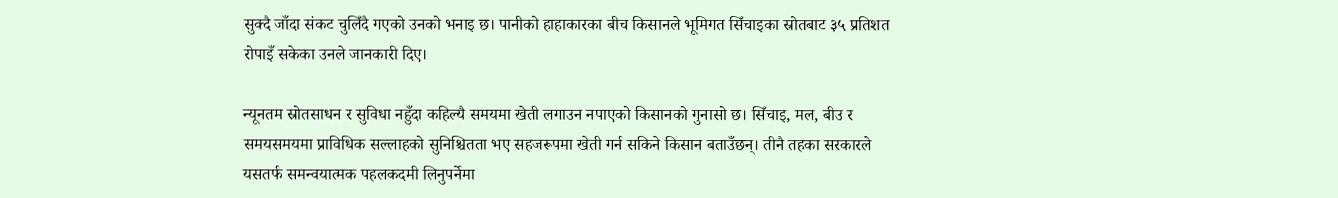सुक्दै जाँदा संकट चुलिँदै गएको उनको भनाइ छ। पानीको हाहाकारका बीच किसानले भूमिगत सिँचाइका स्रोतबाट ३५ प्रतिशत रोपाइँ सकेका उनले जानकारी दिए।

न्यूनतम स्रोतसाधन र सुविधा नहुँदा कहिल्यै समयमा खेती लगाउन नपाएको किसानको गुनासो छ। सिँचाइ, मल, बीउ र समयसमयमा प्राविधिक सल्लाहको सुनिश्चितता भए सहजरूपमा खेती गर्न सकिने किसान बताउँछन्। तीनै तहका सरकारले यसतर्फ समन्वयात्मक पहलकदमी लिनुपर्नेमा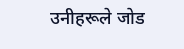उनीहरूले जोड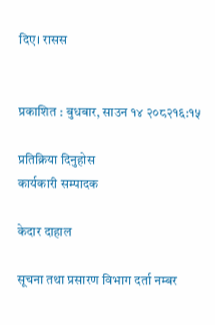दिए। रासस


प्रकाशित : बुधबार, साउन १४ २०८२१६:१५

प्रतिक्रिया दिनुहोस
कार्यकारी सम्पादक

केदार दाहाल

सूचना तथा प्रसारण विभाग दर्ता नम्बर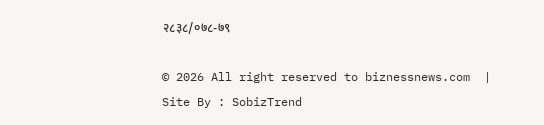२८३८/०७८-७९

© 2026 All right reserved to biznessnews.com  | Site By : SobizTrend